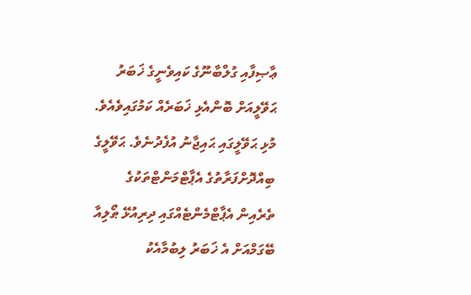ޢާޞިފާއި ގުލްބާނޫގެ ކައިވެނީގެ ޚަބަރު ޙަވޭލީއަށް ބޮންއެޅި ޚަބަރެއް ކަމުގައިވެއެވެ. މުޅި ޙަވޭލީގައި ޙައިޖާނު އުފެދުނެވެ. ޙަވޭލީގެ ބިއްދޮށްފަރާތުގެ އެޕާޓްމަންޓްތަކުގެ ތެރެއިން އެޕާޓްމެންޓެއްގައި ދިރިއުޅޭ ޠޯލިއާ ބޭގަމްއަށް އެ ޚަބަރު ލިބުމާއެކު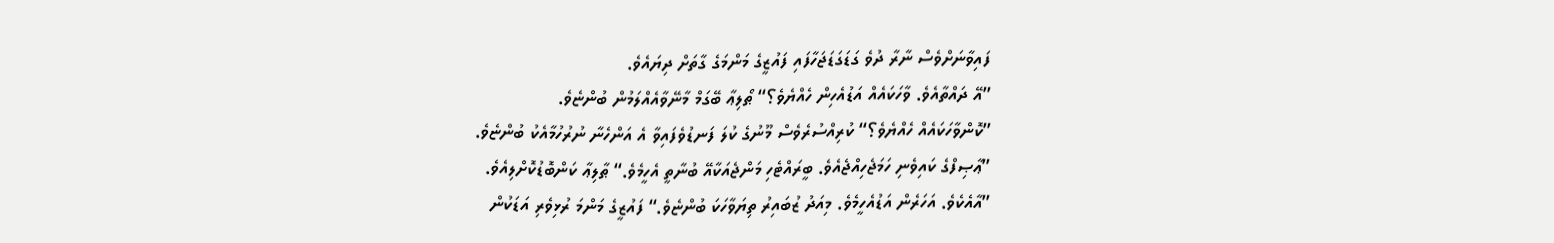ފައިވާނަށްވެސް ނާރާ ދުވެ ގަޑަގަޑަޖަހާފައި ފައުޒީގެ މަންމަގެ ގާތަށް ދިޔައެވެ.
”އޭ ދައްތާއެވެ. ވާހަކައެއް އަޑުއެހިން ހެއްޔެވެ؟“ ޠޯލިޢާ ބޭގަމް މާނޭވާއެއްލަމުން ބުންޏެވެ.
”ކޮންވާހަކައެއް ހެއްޔެވެ؟“ ކުރިއްސުރެވެސް މޫނުގެ ކުލަ ފަނޑުވެފައިވާ އެ އަންހެނާ ނުރުހުމާއެކު ބުންޏެވެ.
”ޢާޞިފްގެ ކައިވެނި ހަމަޖެހިއްޖެއެވެ. ބީރައްޓެހި މަންޖެއަކާއޭ ބުނާތީ އެހީމެވެ.“ ޠާލިޢާ ކަންބޮޑުކޮށްލިއެވެ.
”އާއެކެވެ. އަހަރެން އަޑުއެހީމެވެ. މިއަދު ޒުބައިރު ތިޔަވާހަކަ ބުންޏެވެ.“ ފައުޒީގެ މަންމަ ރުޅިވެރި އަޑަކުން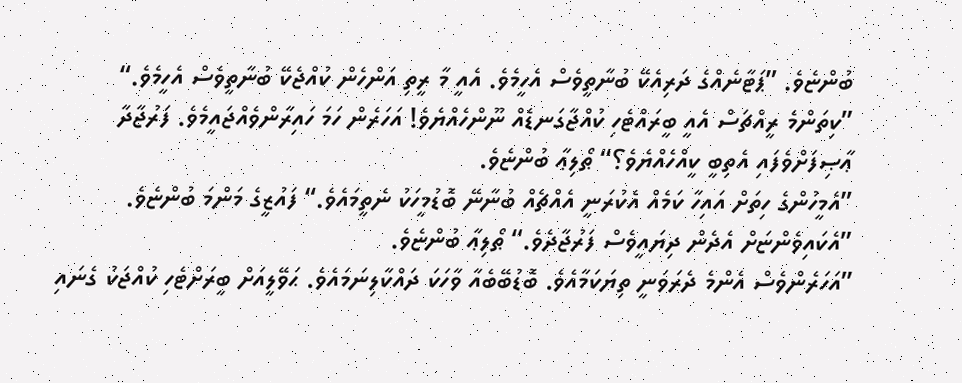ބުންޏެވެ. ”ޕަޓާނެއްގެ ދަރިއެކޭ ބުނާތީވެސް އެހީމެވެ. އެއީ މާ ރީތި އަންހެން ކުއްޖެކޭ ބުނާތީވެސް އެހީމެވެ.“
”ކިތަންމެ ރީއްޗަސް އެއީ ބީރައްޓެހި ކުއްޖާގަނޑެއް ނޫންހެއްޔެވެ! އަހަރެން ހަމަ ހައިރާންވެއްޖައީމެވެ. ފަރުޖާދާ ޢާޞިފަށްވެފައި އެތިބީ ކީއްހެއްޔެވެ؟“ ޠޯލިޢާ ބުންޏެވެ.
”އެމީހުންގެ ހިތަށް އައިހާ ކަމެއް އެކުރަނީ އެއްޗެއް ބުނާނޭ ބޮޑުމީހަކު ނެތީމައެވެ.“ ފައުޒީގެ މަންމަ ބުންޏެވެ.
”އެކައިވެންޏަށް އެދެން ދިޔައީވެސް ފަރުޖާދެވެ.“ ޠޯލިޢާ ބުންޏެވެ.
”އަހަރެންވެސް އެންމެ ދެރަވަނީ ތިޔަކަމާއެވެ. ބޮޑުބޭބެއާ ވާހަކަ ދައްކާލިނަމައެވެ. ޙަވޭލީއަށް ބީރަށްޓެހި ކުއްޖަކު ގެނައި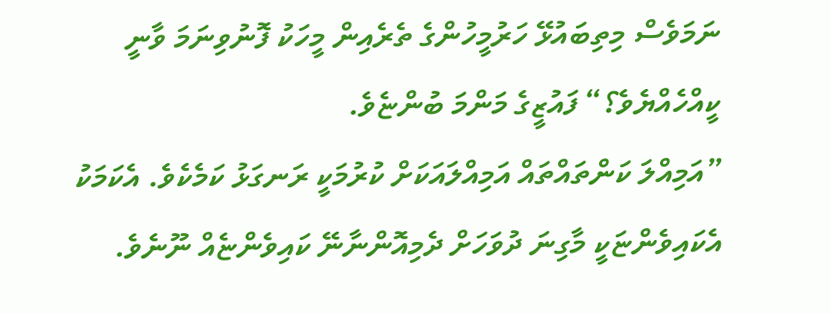ނަމަވެސް މިތިބައުޅޭ ހަރުމީހުންގެ ތެރެއިން މީހަކު ފޮނުވިނަމަ ވާނީ ކީއްހެއްޔެވެ؟“ ފައުޒީގެ މަންމަ ބުންޏެވެ.
”އަމިއްލަ ކަންތައްތައް އަމިއްލައަކަށް ކުރުމަކީ ރަނގަޅު ކަމެކެވެ. އެކަމަކު އެކައިވެންޏަކީ މާގިނަ ދުވަހަށް ދެމިއޮންނާނޭ ކައިވެންޏެއް ނޫނެވެ.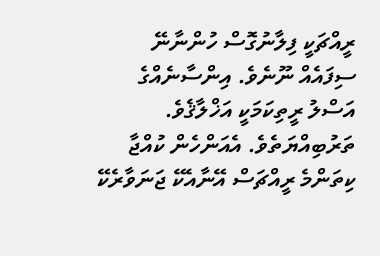ރީއްޗަކީ ފިލާނުގޮސް ހުންނާނޭ ސިފައެއް ނޫނެވެ. އިންސާނެއްގެ އަސްލު ރީތިކަމަކީ އަޚްލާޤެވެ. ތަރުބިއްޔަތެވެ. އެއަންހެން ކުއްޖާ ކިތަންމެ ރީއްޗަސް އޭނާއެކޭ ޖަނަވާރެކޭ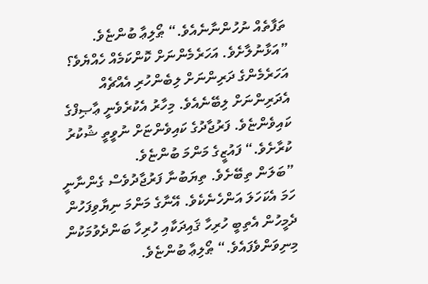ތަފާތެއް ނުހުންނާނެއެވެ.“ ޠޯލިޢާ ބުންޏެވެ.
”އަޅާނުލާށެވެ. އަހަރެމެންނަށް ކޮންކަމެއް ހެއްޔެވެ؟ އަހަރެމެންގެ ދަރިންނަށް ލިބެންހުރި އެއްޗެއް އެދަރިންނަށް ލިބޭނެއެވެ. މިހާރު އެކުރެވެނީ ޢާޞިފްގެ ކައިވެންޏެވެ. ފަރުޖާދުގެ ކައިވެންޏަށް ނުވީތީ ޝުކުރު ކުރާށެވެ.“ ފައުޒީގެ މަންމަ ބުންޏެވެ.
”ބަލަން ތިބޭށެވެ. ތިޔަބުނާ ފަރުޖާދުވެސް ގެންނާނީ ހަމަ އެކަހަލަ އަންހެނެކެވެ. އޭނާގެ މަންމަ ނިޔާވިފަހުން ދެމީހުން އެތިބީ ހުރިހާ ޤައިދަކާއި ހުރިހާ ބަންދެވުމަކުން މިނިވަންވެފައެވެ.“ ޠޯލިޢާ ބުންޏެވެ.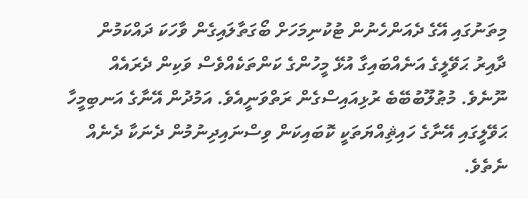މިތަނުގައި އޭގެ ދެއަންހެނުން ޓުކުނިމަހަށް ބޯގަތާލައިގެން ވާހަކަ ދައްކަމުން ދާއިރު ޙަވޭލީގެ އަނެއްބައިގާ އުޅޭ މީހުންގެ ކަންތަކެއްވެސް ވަކިން ދެރައެއް ނޫނެވެ. މުޠުލޫބުބޭބެ ރުޅިއައިސްގެން ރަތްވަނީއެވެ. އަމުދުން އޭނާގެ އަނބިމީހާ ޙަވޭލީގައި އޭނާގެ ހައިޘިއްޔަތަކީ ކޮބައިކަން ވިސްނައިދިނުމުން ދެނަކާ ދެނެއް ނެތެވެ.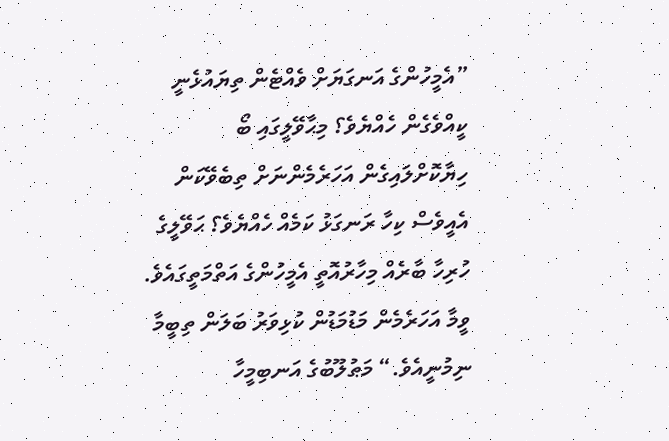”އެމީހުންގެ އަނގަޔަށް ވެއްޓެން ތިޔައުޅެނީ ކީއްވެގެން ހެއްޔެވެ؟ މިޙާވޭލީގައި ބޯ ހިޔާކޮށްލައިގެން އަހަރެމެންނަށް ތިބެވޭކަން އެއީވެސް ކިހާ ރަނގަޅު ކަމެއް ހެއްޔެވެ؟ ޙަވޭލީގެ ހުރިހާ ބާރެއް މިހާރުއޮތީ އެމީހުންގެ އަތްމަތީގައެވެ. ވީމާ އަހަރެމެން މަޑުމަޑުން ކުޅިވަރު ބަލަން ތިބީމާ ނިމުނީއެވެ.“ މަޠުލޫބުގެ އަނބިމީހާ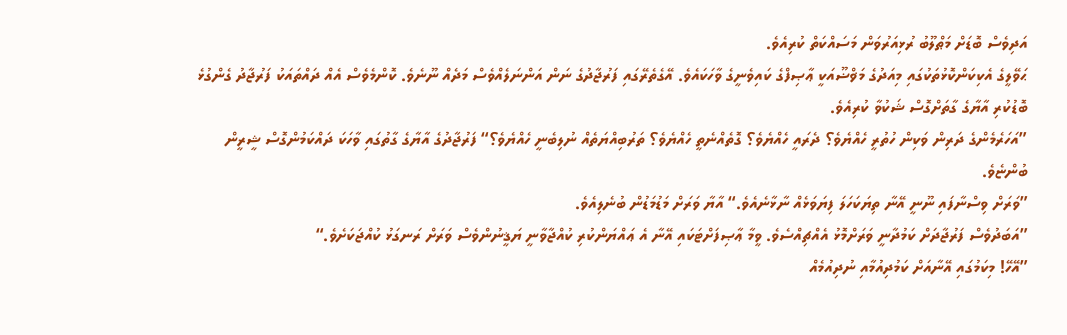އަދިވެސް ބޮޑަށް މަޠްލޫބު ރުޅިއަރުވަން މަސައްކަތް ކުރިއެވެ.
ޙަވޭލީގެ އެކިކަންކޮޅުތަކުގައި މިއަދުގެ މަޥްޟޫއަކީ ޢާޞިފްގެ ކައިވެނީގެ ވާހަކައެވެ. އޭގެތެރޭގައި ފަރުޖާދުގެ ނަން އަންނަލެއްވެސް މަދެއް ނޫނެވެ. ކޮންމެވެސް އެއް ދައްތައަކު ފަރުޖާދު ގެންގުޅެ ބޮޑުކުރި އާޔާގެ ގާތަށްގޮސް ޝަކުވާ ކުރިއެވެ.
”އަހަރެމެންގެ ދަރިން ވަކިން ހުތުރީ ހެއްޔެވެ؟ ދެރައީ ހެއްޔެވެ؟ ގޮތެއްނެތީ ހެއްޔެވެ؟ ތަރުބިއްޔަތެއް ނުލިބެނީ ހެއްޔެވެ؟“ ފަރުޖާދުގެ އާޔާގެ ގާތުގައި ވާހަކަ ދައްކަމުންގޮސް ޝީރީން ބުންޏެވެ.
”ވަރަށް ވިސްނާފައި ނޫނީ އޭނާ ތިޔަކަހަލަ ފިޔަވަޅެއް ނާޅާނެއެވެ.“ އާޔާ ވަރަށް މަޑުމަޑުން ބުނެލިއެވެ.
”އަބަދުވެސް ފަރުޖާދަށް ކަމުދާނީ ވަރަށްމޮޅު އެއްޗިއްސެވެ. ވީމާ ޢާޞިފަށްޓަކައި އޭނާ އެ ޢައްޔަންކުރި ކުއްޖާވާނީ ޔަޤީނުންވެސް ވަރަށް ރަނގަޅު ކުއްޖަކަށެވެ.“
”އޭހޭ! މިކަމުގައި އޭނާއަށް ކަމުދިއުމާއި ނުދިއުމެއް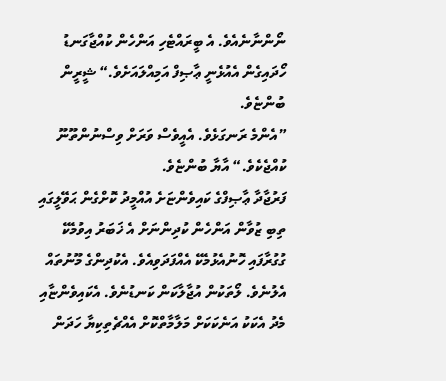ނޯންނާނެއެވެ. އެ ބީރައްޓެހި އަންހެން ކުއްޖާގަނޑު ހޯދައިގެން އެއުޅެނީ ޢާޞިފް އަމިއްލައަށެވެ.“ ޝީރީން ބުންޏެވެ.
”އެންމެ ރަނގަޅެވެ. އެއީވެސް ވަރަށް ވިސްނުންތޫނޫ ކުއްޖެކެވެ.“ އާޔާ ބުންޏެވެ.
ފަރުޖާދާ ޢާޞިފްގެ ކައިވެންޏަށެ އުއްމީދު ކޮށްގެން ޙަވޭލީގައި ތިބި ޒުވާން އަންހެން ކުދިންނަށް އެ ޚަބަރު އިވުމެކޭ ގުގުރާފައި ހޮނުއެޅުމެކޭ އެއްފަދަވިއެވެ. އެކުދިންގެ މޫނުތައް އެލުނެވެ. ލޯތަކުން އުޖާލާކަން ކަނޑުނެވެ. އެކައިވެންޏާއި މެދު އެކަކު އަނެކަކަށް މަލާމާތްކޮށް އެއްޗެތިކިޔާ ހަދަން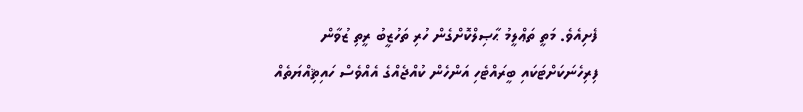ފެށިއެވެ. މަތީ ތަޢްލީމު ޙާޞިލްކޮށްގެން ހުރި ތަހުޒީބު ރީތި ޒުވާން ފިރިހެނަކަށްޓަކައި ބީރައްޓެހި އަންހެން ކުއްޖެއްގެ އެއްވެސް ހައިޘިއްޔަތެއް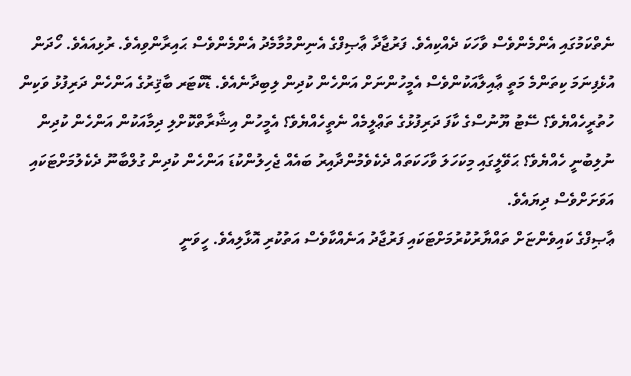ނެތްކަމުގައި އެންމެންވެސް ވާހަކަ ދެއްކިއެވެ. ފަރުޖާދާ ޢާޞިފްގެ އެނިންމުމާމެދު އެންމެންވެސް ޙައިރާންވިއެވެ. ރުޅިއައެވެ. ހޯދަން އުޅެފިނަމަ ކިތަންމެ މަތީ ޢާއިލާއަކުންވެސް އެމީހުންނަށް އަންހެން ކުދިން ލިބިދާނެއެވެ. ޑޮކްޓަރ ބާޤިރުގެ އަންހެން ދަރިފުޅު ވަކިން ހުތުރީހެއްޔެވެ؟ ސޭޓު ޔޫނުސްގެ ކާފަ ދަރިފުޅުގެ ތަޢްލީމެއް ނެތީހެއްޔެވެ؟ އެމީހުން އިޝާރާތްކޮށްލި ދިމާއަކުން އަންހެން ކުދިން ނުލިބުނީ ހެއްޔެވެ؟ ޙަވޭލީގައި މިކަހަލަ ވާހަކަތައް ދެކެވެމުންދާއިރު ބައެއް ޖެހިލުންކުޑަ އަންހެން ކުދިން ގުލްބާނޫ ދެކެލުމަށްޓަކައި އަވަށަށްވެސް ދިޔައެވެ.
ޢާޞިފްގެ ކައިވެންޏަށް ތައްޔާރުކުރުމަށްޓަކައި ފަރުޖާދު އަނެއްކާވެސް އަތުކުރި އޮޅާލިއެވެ. ހީވަނީ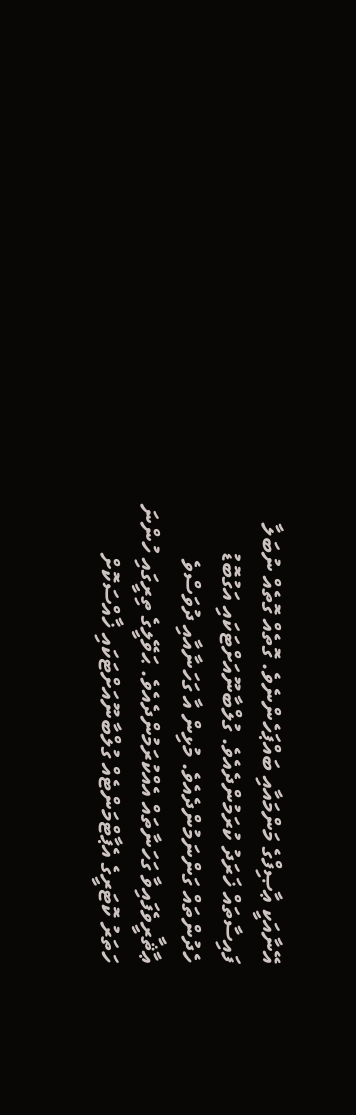އޭނާއަކީ ޢާޞިފްގެ މަންމައާއި ބައްޕަހެންނެވެ. ގޮތެއް ގޮތެއް ނުބަލާ ފައިސާތައް ޚަރަދު ކުރަމުންދެއެވެ. ގުލްބާނޫއަށްޓަކައި އަގުބޮޑު ހެދުންތައް ގަންނަމުންދެއެވެ. މުޅިން އާ ގަހަނާއާއި ދުވަސްވެ ޢާޘާރީވެފައިވާ ގަހަނާތައް އެއްކުރަމުންދެއެވެ. ޙަވޭލީގެ ތިރީގައި ހުންނަ ހަތަރު ކޮޓަރީގެ އެޕާޓްމަންޓެއް ގުލްބާނޫއަށްޓަކައި ޚާއްސަކޮށް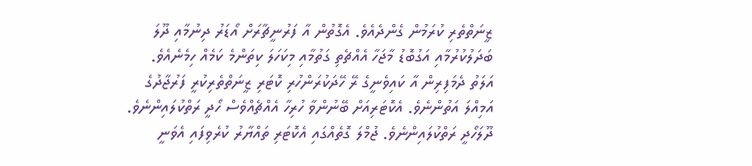ޒީނަތްތެރި ކުރަމުން ގެންދެއެވެ. އެގޮތުން އާ ފަރުނީޗާރަށް އޯޑަރު ދިނުމާއި ދޫލަ ބަދަލުކުރުމާއި އަގުބޮޑު މާޖަހާ އެއްޗެތި ގަތުމާއި މިކަހަލަ ކިތަންމެ ކަމެއް ހިމެނެއެވެ.
އަލަތު ދެމަފިރިން އާ ކައިވެނީގެ ރޭ ހޭދަކުރަންހުރި ކޮޓަރި ޒީނަތްތެރިކުރީ ފަރުޖާދުގެ އަމިއްލަ އަތުންނެވެ. އެކޮޓަރިއަށް ބޭނުންވާ ހުރިހާ އެއްޗެއްވެސް ހޯދީ ރަތްކުލައިންނެވެ. ދޫލަހޯދީ ރަތްކުލައިންނެވެ. ޖުމްލަ ގޮތެއްގައި އެކޮޓަރި ތައްޔާރު ކުރެވިފައި އެވަނީ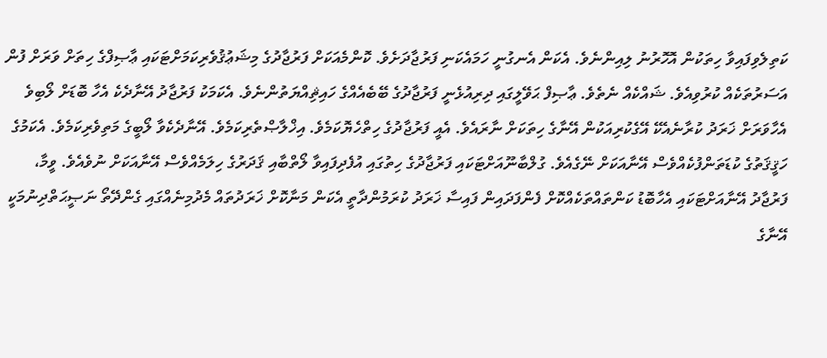ކަތިލެވިފައިވާ ހިތަކުން އޮހޮރުނު ލިއިންނެވެ. އެކަން އެނގުނީ ހަމައެކަނި ފަރުޖާދަށެވެ. ކޮންމެއަކަށް ފަރުޖާދުގެ މިޝަޢުޤުވެރިކަމަށްޓަކައި ޢާޞިފްގެ ހިތަށް ވަރަށް ފުން އަސަރުތަކެއް ކުރުވިއެވެ. ޝައްކެއް ނެތެވެ. ޢާޞިފް ޙަވޭލީގައި ދިރިއުޅެނީ ފަރުޖާދުގެ ބޭބެއެއްގެ ހައިޘިއްޔަތުންނެވެ. އެކަމަކު ފަރުޖާދު އޭނާދެކެ އެހާ ބޮޑަށް ލޯބިވެ އެހާވަރަށް ޚަރަދު ކުރާނެއެކޭ އޭގެކުރިއަކުން އޭނާގެ ހިތަކަށް ނާރައެވެ. އެއީ ފަރުޖާދުގެ ހިތްހެޔޮކަމެވެ. އިޚްލާޞްތެރިކަމެވެ. އޭނާދެކެވާ ލޯބީގެ މަތިވެރިކަމެވެ. އެކަމުގެ ހަޤީޤަތުގެ ކުޑަތަންފުކެއްވެސް އޭނާއަކަށް ނޭގެއެވެ. ގުލްބާނޫއަށްޓަކައި ފަރުޖާދުގެ ހިތުގައި އުފެދިފައިވާ ލޯތްބާއި ޤަދަރުގެ ހިލަމެއްވެސް އޭނާއަކަށް ނުވެއެވެ. ވީމާ، ފަރުޖާދު އޭނާއަށްޓަކައި އެހާބޮޑު ކަންތައްތަކެއްކޮށް ފެންފަދައިން ފައިސާ ޚަރަދު ކުރަމުންދާތީ އެކަން މަނާކޮށް ޚަރަދުތައް މެދުމިނެއްގައި ގެންދޭތޯ ނަޞީޙަތްދިނުމަކީ އޭނާގެ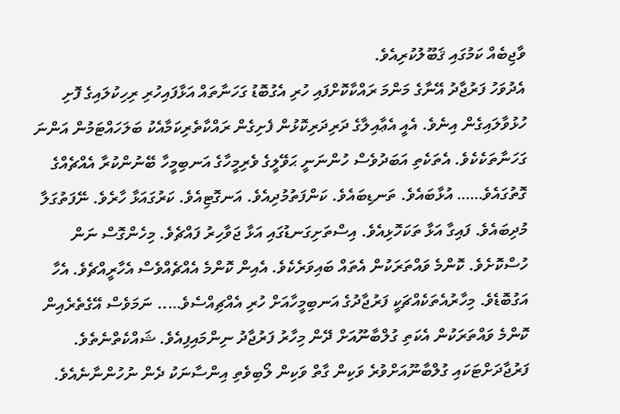ވާޖިބެއް ކަމުގައި ޤަބޫލުކުރިއެވެ.
އެދުވަހު ފަރުޖާދު އޭނާގެ މަންމަ ރައްކާކޮށްފައި ހުރި އެގުބޮޑު ގަހަނާތައް އަޅާފައިހުރި ރިހިކުލައިގެ ފޮށި ހުޅުވާލައިގެން އިނެވެ. އެއީ އެޢާއިލާގެ ދަރިދަރިކޮޅުން ފެށިގެން ރައްކާތެރިކަމާއެކު ބަލަހައްޓަމުން އަންނަ ގަހަނާތަކެކެވެ. އެތަކެތި އަބަދުވެސް ހުންނަނީ ޙަވޭލީގެ ވެރިމީހާގެ އަނބިމީހާ ބޭނުންކުރާ އެއްޗެއްގެ ގޮތުގައެވެ…… އުޅާބައެވެ. ތަނޑިބައެވެ. ކަންފަތުމުދިއެވެ. އަނގޮޓިއެވެ. ކަރުގައަޅާ ހާރެވެ. ނޭފަތުގަލާ މުދިބައެވެ. ފައިގާ އަޅާ ތަކަހޮޅިއެވެ. އިސްތަށިގަނޑުގައި އަޅާ ޖަވާހިރު ފައްޗެވެ. މިހެންގޮސް ނަން ހުސްކޮށެވެ. ކޮންމެ ވައްތަރަކުން އެތައް ބައިވަރެކެވެ. އެއިން ކޮންމެ އެއްޗެއްވެސް އެހާރީއްޗެވެ. އެހާ އަގުބޮޑެވެ. މިހާރުއެތަކެއްޗަކީ ފަރުޖާދުގެ އަނބިމީހާއަށް ހުރި އެއްޗިއްސެވެ….. ނަމަވެސް އޭގެތެރެއިން ކޮންމެ ވައްތަރަކުން އެކަތި ގުލްބާނޫއަށް ދޭން މިހާރު ފަރުޖާދު ނިންމައިފިއެވެ. ޝައްކެތްނެތެވެ. ފަރުޖާދަށްޓަކައި ގުލްބާނޫއަށްވުރެ ވަކިން ގާތް ވަކިން ލޯބިވެތި އިންސާނަކު ދެން ނުހުންނާނެއެވެ.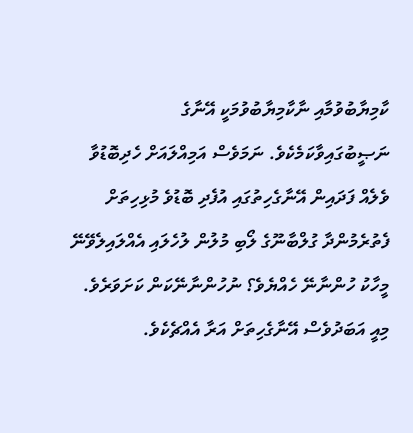ކާމިޔާބުވުމާއި ނާކާމިޔާބުވުމަކީ އޭނާގެ ނަޞީބުގައިވާކަމެކެވެ. ނަމަވެސް އަމިއްލައަށް ހެދިބޮޑުވާ ވެލެއް ފަދައިން އޭނާގެހިތުގައި އުފެދި ބޮޑުވެ މުޅިހިތަށް ފެތުރެމުންދާ ގުލްބާނޫގެ ލޯބި މުލުން ލުހެލައި އެއްލައިލެވޭނޭ މީހާކު ހުންނާނޭ ހެއްޔެވެ؟ ނުހުންނާނޭކަން ކަށަވަރެވެ. މިއީ އަބަދުވެސް އޭނާގެހިތަށް އަރާ އެއްޗެކެވެ.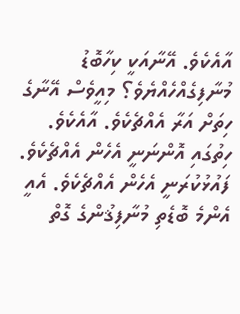އާއެކެވެ. އޭނާއަކީ ކިހާބޮޑު މުނާފިގެއްހެއްޔެވެ؟ މިއީވެސް އޭނާގެ ހިތަށް އަރާ އެއްޗެކެވެ. އާއެކެވެ. ހިތުގައި އޮންނަނީ އެހެން އެއްޗެކެވެ. ފައުޅުކުރަނީ އެހެން އެއްޗެކެވެ. އެއީ އެންމެ ބޮޑެތި މުނާފިޤުންގެ ގޮތް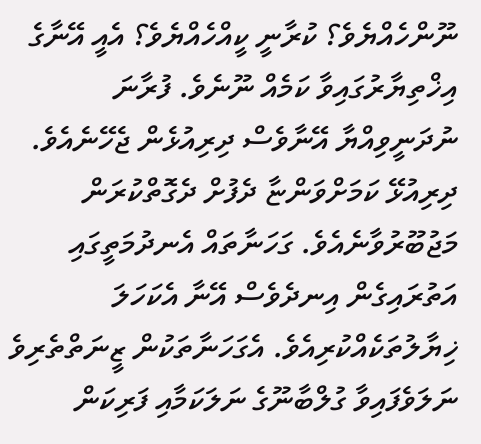ނޫންހެއްޔެވެ؟ ކުރާނީ ކީއްހެއްޔެވެ؟ އެއީ އޭނާގެ އިޚްތިޔާރުގައިވާ ކަމެއް ނޫނެވެ. ފުރާނަ ނުދަނީވިއްޔާ އޭނާވެސް ދިރިއުޅެން ޖެހޭނެއެވެ. ދިރިއުޅޭ ކަމަށްވަންޏާ ދެފުށް ދެގޮތްކުރަން މަޖުބޫރުވާނެއެވެ. ގަހަނާތައް އެނދުމަތީގައި އަތުރައިގެން އިނދެވެސް އޭނާ އެކަހަލަ ޚިޔާލުތަކެއްކުރިއެވެ. އެގަހަނާތަކުން ޒީނަތްތެރިވެ ނަލަވެފައިވާ ގުލްބާނޫގެ ނަލަކަމާއި ފަރިކަން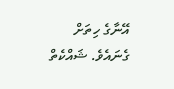އޭނާގެ ހިތަށް ގެނައެވެ. ޝައްކެތް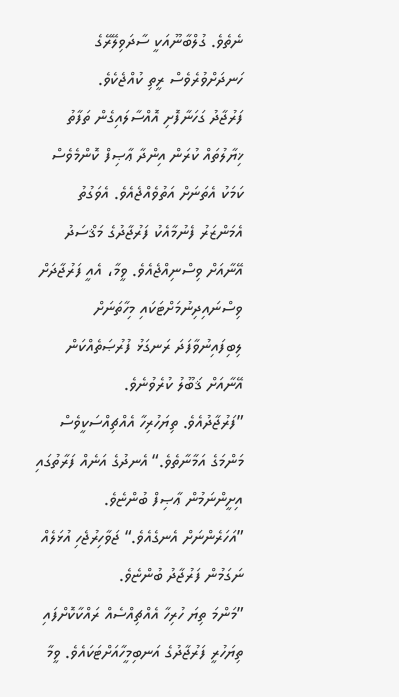ނެތެވެ. ގުލްބާނޫއަކީ ސާދަވިލޭރޭގެ ހަނދަށްވުރެވެސް ރީތި ކުއްޖެކެވެ.
ފަރުޖާދު ގަހަނާފޮށި އޮއްސާލައިގެން ތަފާތު ޚިޔާލުތައް ކުރަން އިންދާ ޢާޞިފް ކޮންމެވެސް ކަމަކު އެތަނަށް އަތުވެއްޖެއެވެ. އެވަގުތު އެމަންޒަރު ފެނުމާއެކު ފަރުޖާދުގެ މަޤްސަދު އޭނާއަށް ވިސްނިއްޖެއެވެ. ވީމާ، އެއީ ފަރުޖާދަށް ވިސްނައިދިނުމަށްޓަކައި މިހާތަނަށް ލިބިފައިނުވާފަދަ ރަނގަޅު ފުރުޞަތެއްކަން އޭނާއަށް ޤަބޫލު ކުރެވުނެވެ.
”ފަރުޖާދުއެވެ. ތިޔަހުރިހާ އެއްޗިއްސަކީވެސް މަންމަގެ އަމާނާތެވެ.“ އެނދުގެ އަނެއް ފަރާތުގައި އިށީންނަމުން ޢާޞިފް ބުންޏެވެ.
”އަހަރެންނަށް އެނގެއެވެ.“ ޖަވާހިރުޖެހި އުޅަލެއް ނަގަމުން ފަރުޖާދު ބުންޏެވެ.
”މަންމަ ތިޔަ ހުރިހާ އެއްޗިއްސެއް ރައްކާކޮށްފައި ތިޔަހުރީ ފަރުޖާދުގެ އަނބިމީހާއަށްޓަކައެވެ. ވީމާ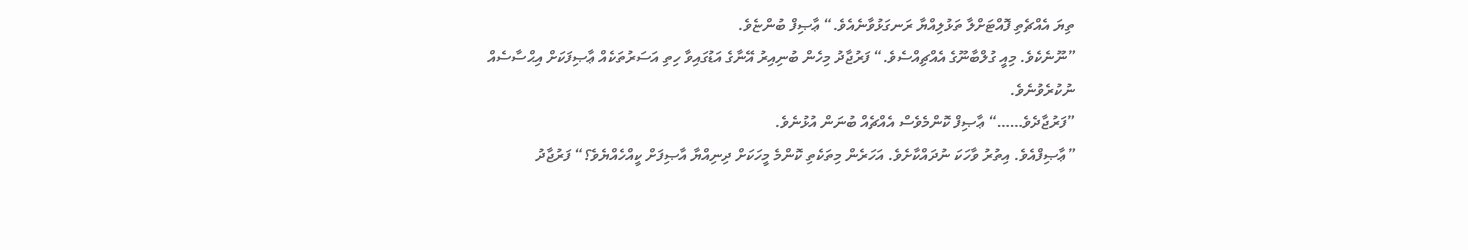ތިޔަ އެއްޗެތި ފޮއްޓަށްލާ ތަޅުލިއްޔާ ރަނގަޅުވާނެއެވެ.“ ޢާޞިފް ބުންޏެވެ.
”ނޫނެކެވެ. މިއީ ގުލްބާނޫގެ އެއްޗިއްސެވެ.“ ފަރުޖާދު މިހެން ބުނިއިރު އޭނާގެ އަޑުގައިވާ ހިތި އަސަރުތަކެއް ޢާޞިފަކަށް އިޙްސާސެއް ނުކުރެވުނެވެ.
”ފަރުޖާދެވެ……“ ޢާޞިފް ކޮންމެވެސް އެއްޗެއް ބުނަން އުޅުނެވެ.
”ޢާޞިފްއެވެ. އިތުރު ވާހަކަ ނުދައްކާށެވެ. އަހަރެން މިތަކެތި ކޮންމެ މީހަކަށް ދިނިއްޔާ އާޞިފަށް ކީއްހެއްޔެވެ؟“ ފަރުޖާދު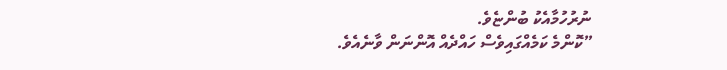ނުރުހުމާއެކު ބުންޏެވެ.
”ކޮންމެ ކަމެއްގައިވެސް ހައްދެއް އޮންނަން ވާނެއެވެ.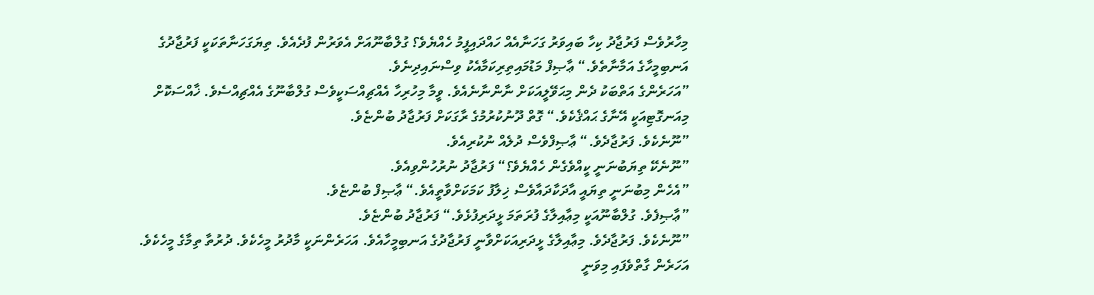މިހާރުވެސް ފަރުޖާދު ކިހާ ބައިވަރު ގަހަނާއެއް ހައްދައިފީމު ހެއްޔެވެ؟ ގުލްބާނޫއަށް އެވަރުން ފުދެއެވެ. ތިޔަގަހަނާތަކަކީ ފަރުޖާދުގެ އަނބިމީހާގެ އަމާނާތެވެ.“ ޢާޞިފް މަޑުމައިތިރިކަމާއެކު ވިސްނައިދިނެވެ.
”އަހަރެންގެ އަތްބަކު ދެން މިޙަވޭލީއަކަށް ނާންނާނެއެވެ. ވީމާ މިހުރިހާ އެއްޗިއްސަކީވެސް ގުލްބާނޫގެ އެއްޗިއްސެވެ. ޚާއްސަކޮށް މިއަނގޮޓިއަކީ އޭނާގެ ޙައްޤެކެވެ.“ ގޮތް ދޫނުކުރުމުގެ ރާގަކަށް ފަރުޖާދު ބުންޏެވެ.
”ނޫނެކެވެ. ފަރުޖާދެވެ.“ ޢާޞިފްވެސް ދުލެއް ނުކުރިއެވެ.
”ނޫނެކޭ ތިޔަބުނަނީ ކީއްވެގެން ހެއްޔެވެ؟“ ފަރުޖާދު ނުރުހުންވިއެވެ.
”އެހެން މިބުނަނީ ތިޔައީ އާދަކާދައާވެސް ޚިލާފު ކަމަކަށްވާތީއެވެ.“ ޢާޞިފް ބުންޏެވެ.
”ޢާޞިފެވެ. ގުލްބާނޫއަކީ މިޢާއިލާގެ ފުރަތަމަ ޅީދަރިފުޅެވެ.“ ފަރުޖާދު ބުންޏެވެ.
”ނޫނެކެވެ. ފަރުޖާދެވެ. މިޢާއިލާގެ ޅީދަރިއަކަށްވާނީ ފަރުޖާދުގެ އަނބިމީހާއެވެ. އަހަރެންނަކީ މާދުރު މީހެކެވެ. ދުރުތާ ތިމާގެ މީހެކެވެ. އަހަރެން ގާތްވެފައި މިވަނީ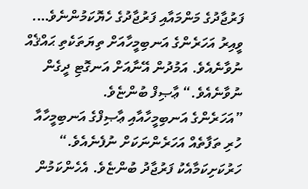ފަރުޖާދުގެ މަންމައާއި ފަރުޖާދުގެ ހެޔޮކަމުންނެވެ…. ވީއިރު އަހަރެންގެ އަނބިމީހާއަށް ތިޔަތަކެތި ޙައްޤެއް ނުވާނެއެވެ. އަމުދުން އޭނާއަށް އަނގޮޓި ދީގެން ނުވާނެއެވެ.“ ޢާޞިފް ބުންޏެވެ.
”އަހަރެންގެ އަނބިމީހާއާއި ޢާޞިފްގެ އަނބިމީހާއާ ހުރި ތަފާތެއް އަހަރެންނަކަށް ނުފެނެއެވެ.“ ހަރުކަށިކަމާއެކު ފަރުޖާދު ބުންޏެވެ. އެހެންކަމުން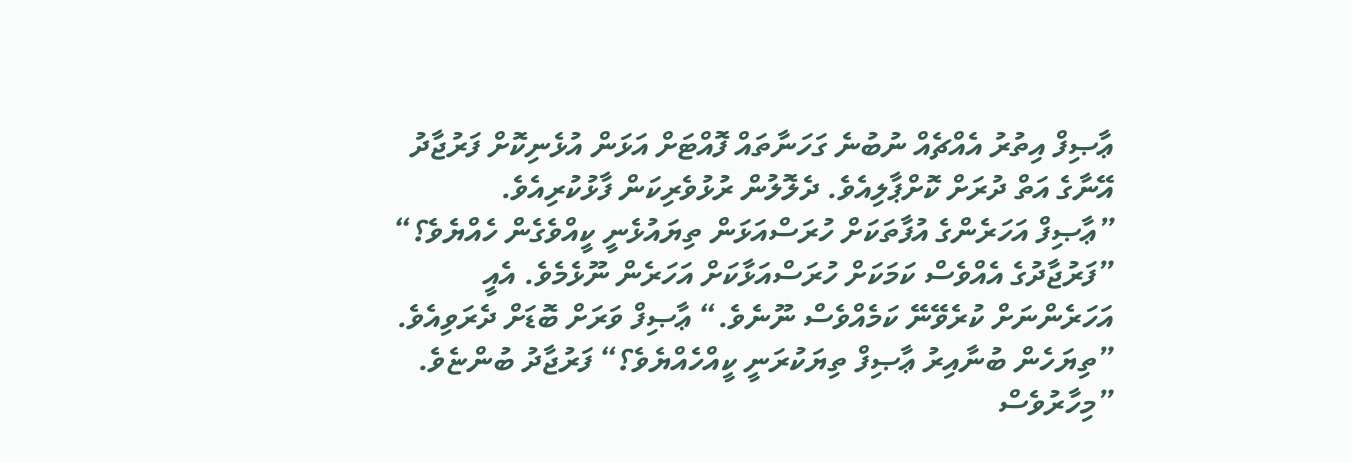ޢާޞިފް އިތުރު އެއްޗެއް ނުބުނެ ގަހަނާތައް ފޮއްޓަށް އަޅަން އުޅެނިކޮށް ފަރުޖާދު އޭނާގެ އަތް ދުރަށް ކޮށްޕާލިއެވެ. ދެލޮލުން ރުޅުވެރިކަން ފާޅުކުރިއެވެ.
”ޢާޞިފް އަހަރެންގެ އުފާތަކަށް ހުރަސްއަޅަން ތިޔައުޅެނީ ކީއްވެގެން ހެއްޔެވެ؟“
”ފަރުޖާދުގެ އެއްވެސް ކަމަކަށް ހުރަސްއަޅާކަށް އަހަރެން ނޫޅެމެވެ. އެއީ އަހަރެންނަށް ކުރެވޭނޭ ކަމެއްވެސް ނޫނެވެ.“ ޢާޞިފް ވަރަށް ބޮޑަށް ދެރަވިއެވެ.
”ތިޔަހެން ބުނާއިރު ޢާޞިފް ތިޔަކުރަނީ ކީއްހެއްޔެވެ؟“ ފަރުޖާދު ބުންޏެވެ.
”މިހާރުވެސް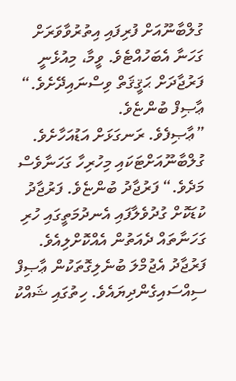ގުލްބާނޫއަށް ފުރިފައި އިތުރުވާވަރަށް ގަހަނާ އެބަހުއްޓެވެ. ވީމާ، މިއުޅެނީ ފަރުޖާދަށް ޙަޤީޤަތް ވިސްނައިދޭށެވެ.“ ޢާޞިފް ބުންޏެވެ.
”ޢާޞިފެވެ. ރަނގަޅަށް އަޑުއަހާށެވެ. ގުލްބާނޫއަށްޓަކައި މިހުރިހާ ގަހަނާވެސް މަދެވެ.“ ފަރުޖާދު ބުންޏެވެ. ފަރުޖާދު ކުޑަކޮށް ގުދުވެލާފައި އެނދުމަތީގައި ހުރި ގަހަނާތައް ދެއަތުން އެއްކޮށްލިއެވެ.
ފަރުޖާދު އެޖުމްލަ ބުނެލިގޮތަކުން ޢާޞިފް ސިއްސައިގެންދިޔައެވެ. ހިތުގައި ޝައްކު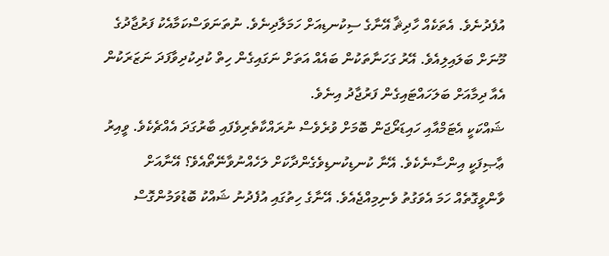އުފެދުނެވެ. އެތަކެއް ހާދިޘާ އޭނާގެ ސިކުނޑިއަށް ހަމަލާދިނެވެ. ނުތަނަވަސްކަމާއެކު ފަރުޖާދުގެ މޫނަށް ބަލައިލިއެވެ. އޭރު ގަހަނާތަކުން ބައެއް އަތަށް ނަގައިގެން ހިތް ކުދިކުދިވާފަދަ ނަޒަރަކުން އެއާ ދިމާއަށް ބަލަހައްޓައިގެން ފަރުޖާދު އިނެވެ.
ޝައްކަކީ އެޓަމްއާއި ހައިޑަރޯޖަން ބޮމަށް ވުރެވެސް ނުރައްކާތެރިވެފައި ބާރުގަދަ އެއްޗެކެވެ. ވީއިރު ޢާޞިފަކީ އިންސާނެކެވެ. އޭނާ ކުނޑިކުނޑިވެގެންދާކަށް ލަހެއްނުވާނޭތޯއެވެ؟ އޭނާއަށް ވާންވީގޮތެއް ހަމަ އެވަގުތު ވެނިމިއްޖެއެވެ. އޭނާގެ ހިތުގައި އުފެދުނު ޝައްކު ބޮޑުވަމުންގޮސް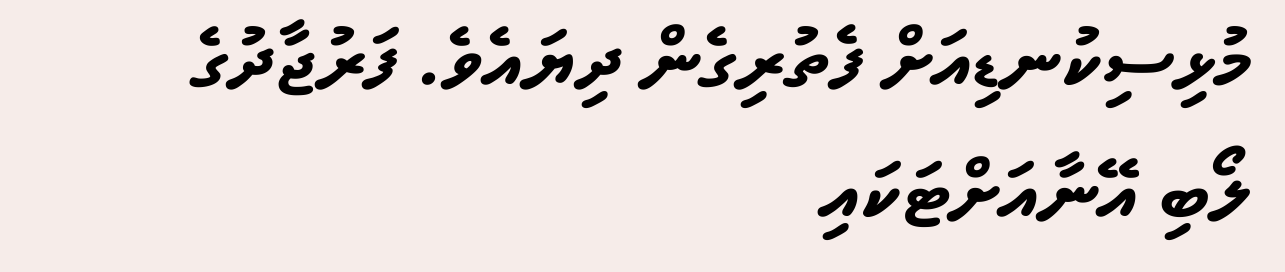މުޅިސިކުނޑިއަށް ފެތުރިގެން ދިޔައެވެ. ފަރުޖާދުގެ ލޯބި އޭނާއަށްޓަކައި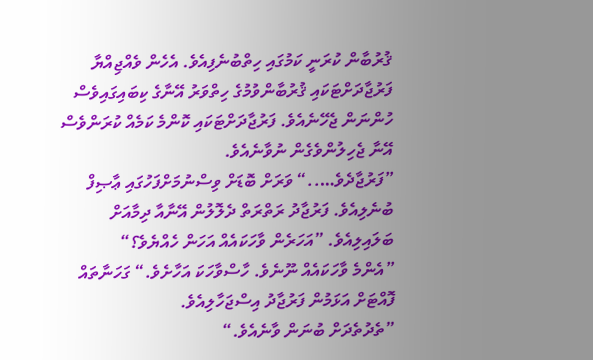ޤުރުބާން ކުރަނީ ކަމުގައި ހިތްބުނެފިއެވެ. އެހެން ވެއްޖިއްޔާ ފަރުޖާދަށްޓަކައި ޤުރުބާންވުމުގެ ހިތްވަރު އޭނާގެ ކިބައިގައިވެސް ހުންނަން ޖެހޭނެއެވެ. ފަރުޖާދަށްޓަކައި ކޮންމެ ކަމެއް ކުރަންވެސް އޭނާ ޖެހިލުންވެގެން ނުވާނެއެވެ.
”ފަރުޖާދެވެ…..“ ވަރަށް ބޮޑަށް ވިސްނުމަށްފަހުގައި ޢާޞިފް ބުނެލިއެވެ. ފަރުޖާދު ރަތްރަތް ދެލޮލުން އޭނާއާ ދިމާއަށް ބަލައިލިއެވެ. ”އަހަރެން ވާހަކައެއް އަހަން ހެއްޔެވެ؟“
”އެންމެ ވާހަކައެއް ނޫނެވެ. ހާސްވާހަކަ އަހާށެވެ.“ ގަހަނާތައް ފޮއްޓަށް އަޅަމުން ފަރުޖާދު އިސްޖަހާލިއެވެ.
”ތެދުތެދަށް ބުނަން ވާނެއެވެ.“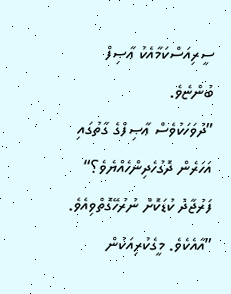ސީރިއަސްކަމާއެކު ޢާޞިފް ބުންޏެވެ.
”ދުވަހަކުވެސް ޢާޞިފްގެ ގާތުގައި އަހަރެން ދޮގުހެދިންހެއްޔެވެ؟“ ފަރުޖާދު ކުޑަކޮށް ނުރުހޭގޮތްވިއެވެ.
”އާއެކެވެ. މީގެކުރިއަކުން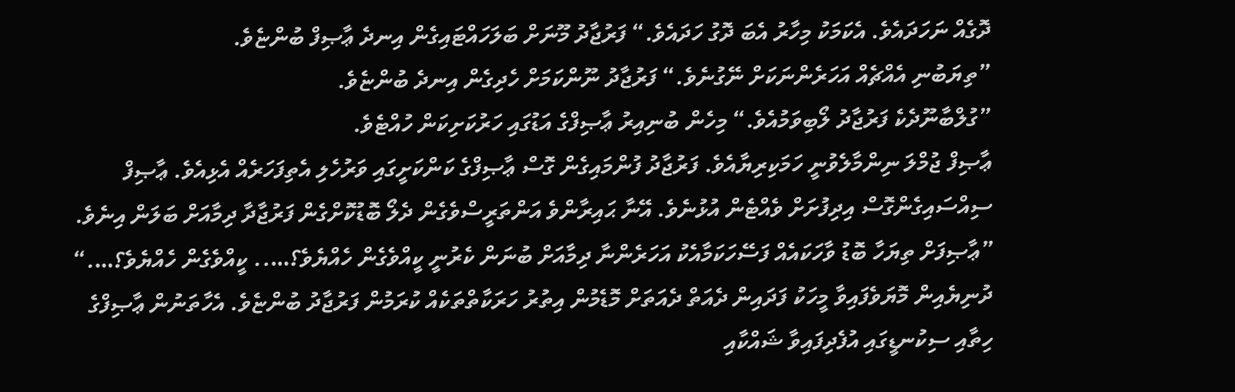ދޮގެއް ނަހަދައެވެ. އެކަމަކު މިހާރު އެބަ ދޮގު ހަދައެވެ.“ ފަރުޖާދު މޫނަށް ބަލަހައްޓައިގެން އިނދެ ޢާޞިފް ބުންޏެވެ.
”ތިޔަބުނި އެއްޗެއް އަހަރެންނަކަށް ނޭގުނެވެ.“ ފަރުޖާދު ނޫންކަމަށް ހެދިގެން އިނދެ ބުންޏެވެ.
”ގުލްބާނޫދެކެ ފަރުޖާދު ލޯބިވަމުއެވެ.“ މިހެން ބުނިއިރު ޢާޞިފްގެ އަޑުގައި ހަރުކަށިކަން ހުއްޓެވެ.
ޢާޞިފް ޖުމްލަ ނިންމާލެވުނީ ހަމަކިރިޔާއެވެ. ފަރުޖާދު ފުންމައިގެން ގޮސް ޢާޞިފްގެ ކަންކަށީގައި ވަރުހެލި އެތިފަހަރެއް އެޅިއެވެ. ޢާޞިފް ސިއްސައިގެންގޮސް އިދިފުށަށް ވެއްޓެން އުޅުނެވެ. އޭނާ ޙައިރާންވެ އަންތަރީސްވެގެން ދެލޯ ބޮޑުކޮށްގެން ފަރުޖާދާ ދިމާއަށް ބަލަން އިނެވެ.
”ޢާޞިފަށް ތިޔަހާ ބޮޑު ވާހަކައެއް ފަސޭހަކަމާއެކު އަހަރެންނާ ދިމާއަށް ބުނަން ކެރުނީ ކީއްވެގެން ހެއްޔެވެ؟….. ކީއްވެގެން ހެއްޔެވެ؟….“ ދުނިޔެއިން މޮޔަވެފައިވާ މީހަކު ފަދައިން ދެއަތް ދެއަތަށް މޮޑެމުން އިތުރު ހަރަކާތްތަކެއް ކުރަމުން ފަރުޖާދު ބުންޏެވެ. އެހާތަނުން ޢާޞިފްގެ ހިތާއި ސިކުނޑީގައި އުފެދިފައިވާ ޝައްކާއި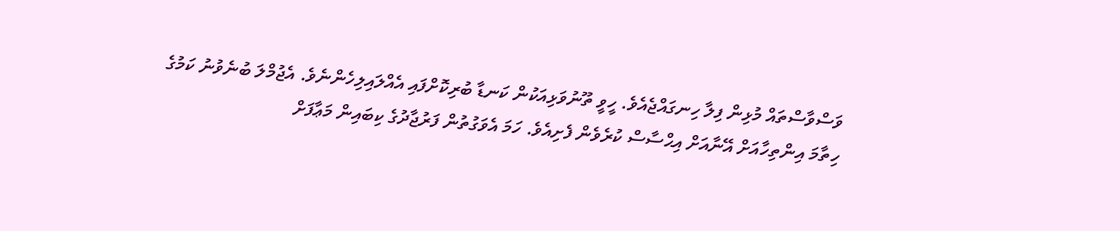ވަސްވާސްތައް މުޅިން ފިލާ ހިނގައްޖެއެވެ. ހީވީ ތޫނުވަޅިއަކުން ކަނޑާ ބުރިކޮށްފައި އެއްލައިލިހެންނެވެ. އެޖުމްލަ ބުނެވުނު ކަމުގެ ހިތާމަ އިންތިހާއަށް އޭނާއަށް އިޙްސާސް ކުރެވެން ފެށިއެވެ. ހަމަ އެވަގުތުން ފަރުޖާދުގެ ކިބައިން މަޢާފަށް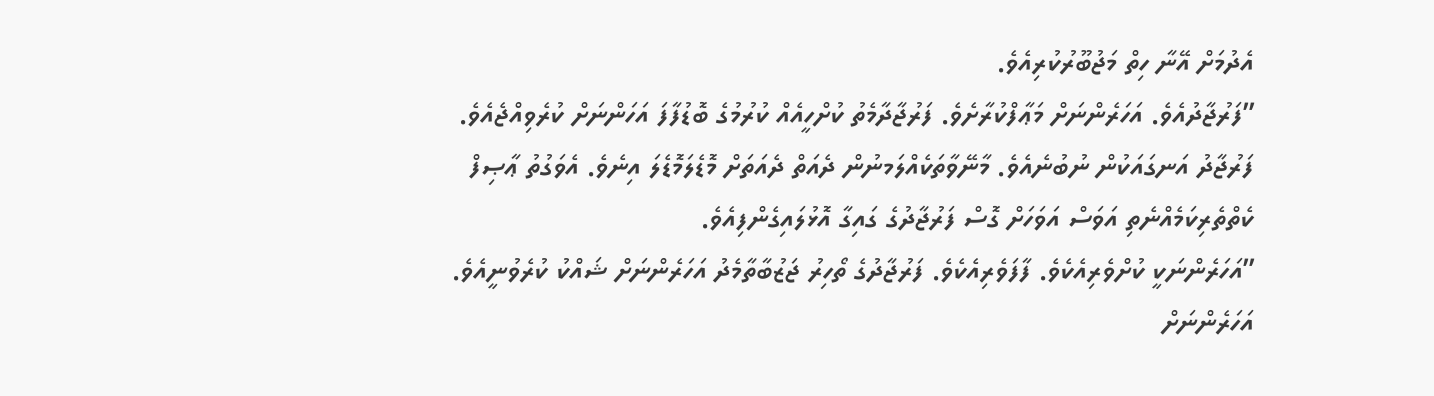އެދުމަށް އޭނާ ހިތް މަޖުބޫރުކުރިއެވެ.
”ފަރުޖާދުއެވެ. އަހަރެންނަށް މަޢާފްކުރާށެވެ. ފަރުޖާދާމެތު ކުށްހީއެއް ކުރުމުގެ ބޮޑުފާފަ އަހަންނަށް ކުރެވިއްޖެއެވެ. ފަރުޖާދު އަނގައަކުން ނުބުނެއެވެ. މާނޭވާތަކެއްލަމނުން ދެއަތް ދެއަތަށް މޮޑެލަމޮޑެލަ އިނެވެ. އެވަގުތު ޢާޞިފް ކެތްތެރިކަމެއްނެތި އަވަސް އަވަހަށް ގޮސް ފަރުޖާދުގެ ގައިގާ އޮޅުލައިގެންފިއެވެ.
”އަހަރެންނަކީ ކުށްވެރިއެކެވެ. ފާފަވެރިއެކެވެ. ފަރުޖާދުގެ ތޯހިރު ޖަޒުބާތާމެދު އަހަރެންނަށް ޝައްކު ކުރެވުނީއެވެ. އަހަރެންނަށް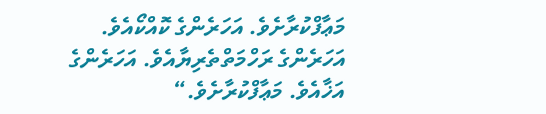މަޢާފްކުރާށެވެ. އަހަރެންގެ ކޮއްކޯއެވެ. އަހަރެންގެ ރަހްމަތްތެރިޔާއެވެ. އަހަރެންގެ އަޚާއެވެ. މަޢާފްކުރާށެވެ.“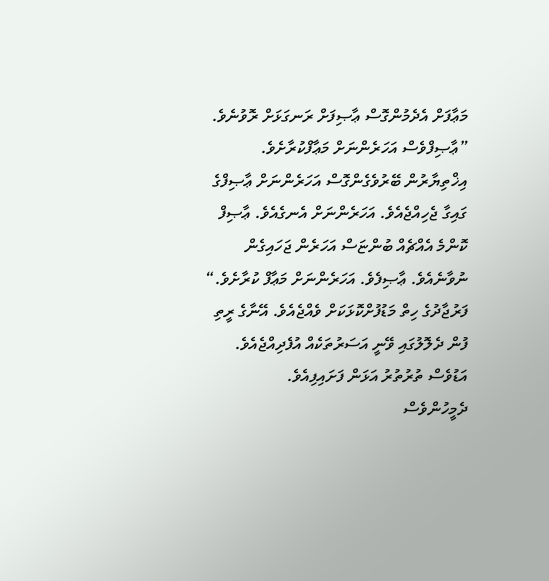މަޢާފަށް އެދެމުންގޮސް ޢާޞިފަށް ރަނގަޅަށް ރޮވުނެވެ.
”ޢާޞިފްވެސް އަހަރެންނަށް މަޢާފްކުރާށެވެ. އިޚްތިޔާރުން ބޭރުވެގެންގޮސް އަހަރެންނަށް ޢާޞިފްގެ ގައިގާ ޖެހިއްޖެއެވެ. އަހަރެންނަށް އެނގެއެވެ. ޢާޞިފް ކޮންމެ އެއްޗެއް ބުންޏަސް އަހަރެން ޖަހައިގެން ނުވާނެއެވެ. ޢާޞިފެވެ. އަހަރެންނަށް މަޢާފް ކުރާށެވެ.“ ފަރުޖާދުގެ ހިތް މަޑުފުށްކޮޅަކަށް ވެއްޖެއެވެ. އޭނާގެ ރީތި ފުން ދެލޮލުގައި ވޭނީ އަސަރުތަކެއް އުފެދިއްޖެއެވެ. އަޑުވެސް ތުރުތުރު އަޅަން ފަށައިފިއެވެ.
ދެމީހުންވެސް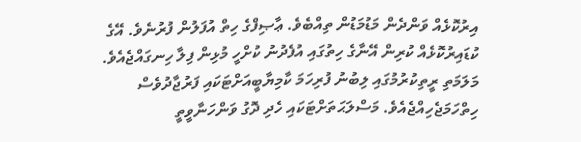އިރުކޮޅެއް ވަންދެން މަޑުމަޑުން ތިއްބެވެ. ޢާޞިފްގެ ހިތް އުފަލުން ފުރުނެވެ. އޭގެ ކުޑައިރުކޮޅެއް ކުރިން އޭނާގެ ހިތުގައި އުފެދުނު ކުށްހީ މުޅިން ފިލާ ހިނގައްޖެއެވެ. މަލަމަތި ރީތިކުރުމުގައި ލިބުނު ފުރިހަމަ ކާމިޔާބީއަށްޓަކައި ފަރުޖާދުވެސް ހިތްހަމަޖެހިއްޖެއެވެ. މަސްލަޙަތަށްޓަކައި ހެދި ދޮގު ވަންހަނާވީތީ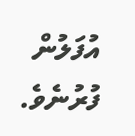އުފަލުން ފުރުނެވެ.